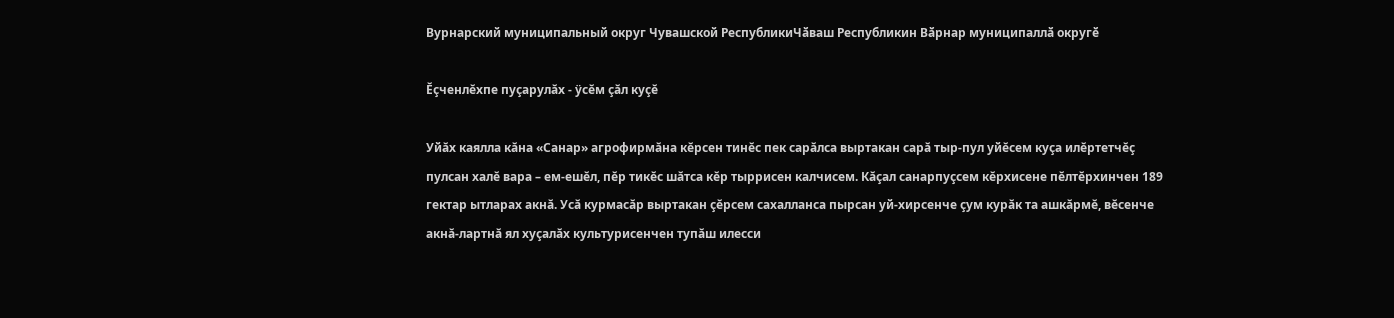Вурнарский муниципальный округ Чувашской РеспубликиЧӑваш Республикин Вӑрнар муниципаллӑ округӗ

Ĕçченлĕхпе пуçарулăх - ÿсĕм çăл куçĕ

Уйăх каялла кăна «Санар» агрофирмăна кĕрсен тинĕс пек сарăлса выртакан сарă тыр-пул уйĕсем куçа илĕртетчĕç пулсан халĕ вара – ем-ешĕл, пĕр тикĕс шăтса кĕр тыррисен калчисем. Кăçал санарпуçсем кĕрхисене пĕлтĕрхинчен 189 гектар ытларах акнă. Усă курмасăр выртакан çĕрсем сахалланса пырсан уй-хирсенче çум курăк та ашкăрмĕ, вĕсенче акнă-лартнă ял хуçалăх культурисенчен тупăш илесси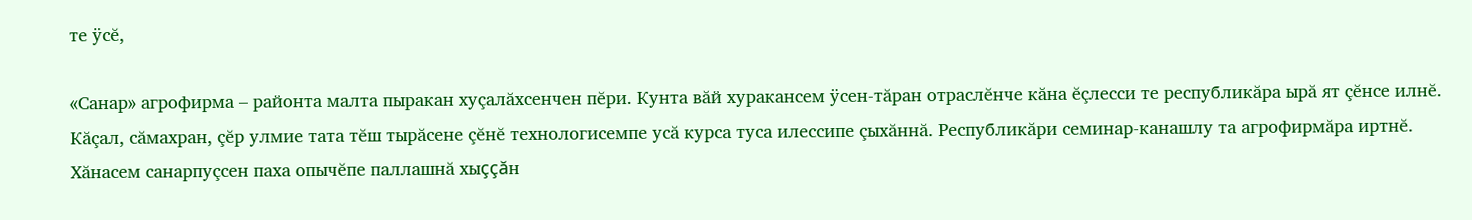те ÿсĕ,

«Санар» агрофирма – районта малта пыракан хуçалăхсенчен пĕри. Кунта вăй хуракансем ÿсен-тăран отраслĕнче кăна ĕçлесси те республикăра ырă ят çĕнсе илнĕ. Кăçал, сăмахран, çĕр улмие тата тĕш тырăсене çĕнĕ технологисемпе усă курса туса илессипе çыхăннă. Республикăри семинар-канашлу та агрофирмăра иртнĕ. Хăнасем санарпуçсен паха опычĕпе паллашнă хыççăн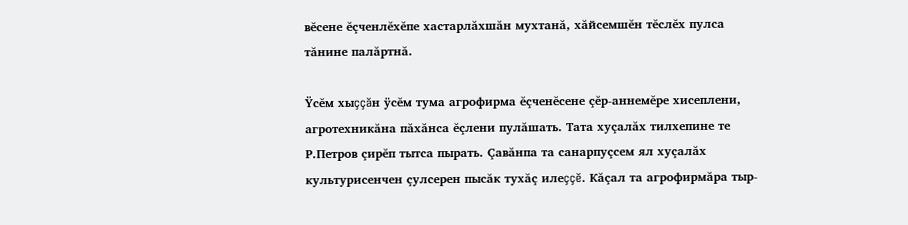вĕсене ĕçченлĕхĕпе хастарлăхшăн мухтанă, хăйсемшĕн тĕслĕх пулса тăнине палăртнă.

Ÿсĕм хыççăн ÿсĕм тума агрофирма ĕçченĕсене çĕр-аннемĕре хисеплени, агротехникăна пăхăнса ĕçлени пулăшать. Тата хуçалăх тилхепине те Р.Петров çирĕп тытса пырать. Çавăнпа та санарпуçсем ял хуçалăх культурисенчен çулсерен пысăк тухăç илеççĕ. Кăçал та агрофирмăра тыр-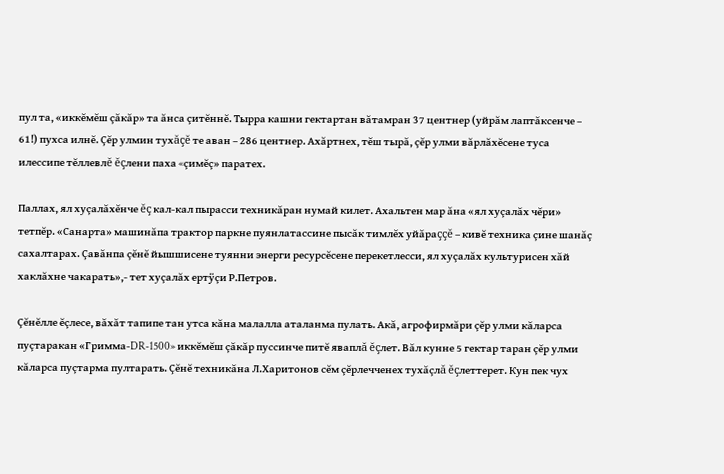пул та, «иккĕмĕш çăкăр» та ăнса çитĕннĕ. Тырра кашни гектартан вăтамран 37 центнер (уйрăм лаптăксенче – 61!) пухса илнĕ. Çĕр улмин тухăçĕ те аван – 286 центнер. Ахăртнех, тĕш тырă, çĕр улми вăрлăхĕсене туса илессипе тĕллевлĕ ĕçлени паха «çимĕç» паратех.

Паллах, ял хуçалăхĕнче ĕç кал-кал пырасси техникăран нумай килет. Ахальтен мар ăна «ял хуçалăх чĕри» тетпĕр. «Санарта» машинăпа трактор паркне пуянлатассине пысăк тимлĕх уйăраççĕ – кивĕ техника çине шанăç сахалтарах. Çавăнпа çĕнĕ йышшисене туянни энерги ресурсĕсене перекетлесси, ял хуçалăх культурисен хăй хаклăхне чакарать»,- тет хуçалăх ертÿçи Р.Петров.

Çĕнĕлле ĕçлесе, вăхăт тапипе тан утса кăна малалла аталанма пулать. Акă, агрофирмăри çĕр улми кăларса пуçтаракан «Гримма-DR-1500» иккĕмĕш çăкăр пуссинче питĕ яваплă ĕçлет. Вăл кунне 5 гектар таран çĕр улми кăларса пуçтарма пултарать. Çĕнĕ техникăна Л.Харитонов сĕм çĕрлечченех тухăçлă ĕçлеттерет. Кун пек чух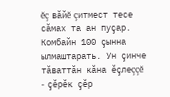ĕç вăйĕ çитмест тесе сăмах та ан пуçар. Комбайн 100 çынна ылмаштарать. Ун çинче тăваттăн кăна ĕçлеççĕ - çĕрĕк çĕр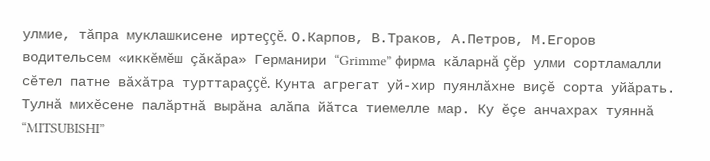улмие, тăпра муклашкисене иртеççĕ. О.Карпов, В.Траков, А.Петров, М.Егоров водительсем «иккĕмĕш çăкăра» Германири “Grimme” фирма кăларнă çĕр улми сортламалли сĕтел патне вăхăтра турттараççĕ. Кунта агрегат уй-хир пуянлăхне виçĕ сорта уйăрать. Тулнă михĕсене палăртнă вырăна алăпа йăтса тиемелле мар. Ку ĕçе анчахрах туяннă “MITSUBISHI”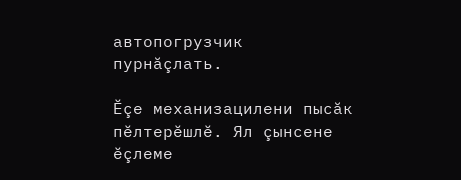автопогрузчик пурнăçлать.

Ĕçе механизацилени пысăк пĕлтерĕшлĕ. Ял çынсене ĕçлеме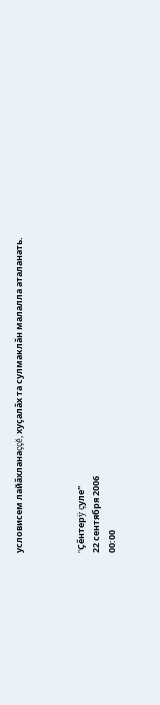условисем лайăхланаççĕ, хуçалăх та сулмаклăн малалла аталанать.



"Çĕнтерÿ çуле"
22 сентября 2006
00:00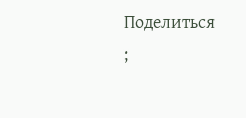Поделиться
;